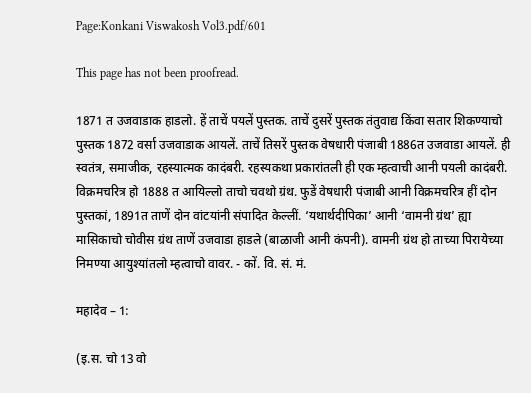Page:Konkani Viswakosh Vol3.pdf/601

This page has not been proofread.

1871 त उजवाडाक हाडलो. हें ताचें पयलें पुस्तक. ताचें दुसरें पुस्तक तंतुवाद्य किंवा सतार शिकण्याचो पुस्तक 1872 वर्सा उजवाडाक आयलें. ताचें तिसरें पुस्तक वेषधारी पंजाबी 1886त उजवाडा आयलें. ही स्वतंत्र, समाजीक, रहस्यात्मक कादंबरी. रहस्यकथा प्रकारांतली ही एक म्हत्वाची आनी पयली कादंबरी. विक्रमचरित्र हो 1888 त आयिल्लो ताचो चवथो ग्रंथ. फुडें वेषधारी पंजाबी आनी विक्रमचरित्र हीं दोन पुस्तकां, 1891त ताणें दोन वांटयांनी संपादित केल्लीं. ‘यथार्थदीपिका’ आनी ‘वामनी ग्रंथ’ ह्या मासिकाचो चोवीस ग्रंथ ताणें उजवाडा हाडले (बाळाजी आनी कंपनी). वामनी ग्रंथ हो ताच्या पिरायेच्या निमण्या आयुश्यांतलो म्हत्वाचो वावर. - कों. वि. सं. मं.

महादेव – 1:

(इ.स. चो 13 वो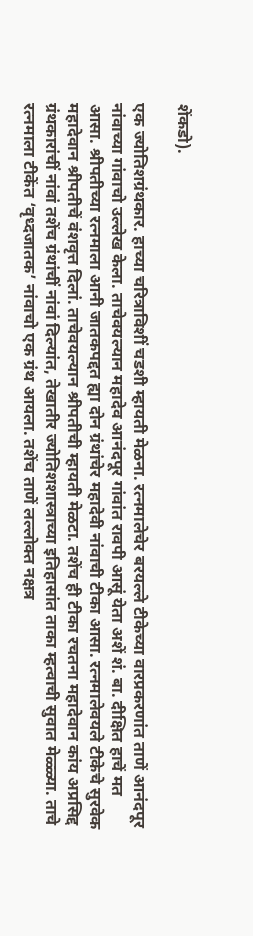शेंकडो).

एक ज्योतिशग्रंथकार. हाच्या चरित्राविशीं चडशी म्हायती मेळना. रत्नमालेचेर बरयल्ले टीकेच्या वारप्रकरणांत ताणें आनंदपूर नांवाच्या गांवाचो उल्लेख केला. ताचेवयल्यान महादेव आनंदपूर गांवांत रावपी आसूं येता अशें शं. बा. दीक्षित हाचें मत आसा. श्रीपतीच्या रत्नमाला आनी जातकपद्दत ह्या दोन ग्रंथांचेर महादेवी नांवाची टीका आसा. रत्नमालेवयले टीकेचे सुरवेक महादेवान श्रीपतीचें वंशवृत्त दिलां. ताचेवयल्यान श्रीपतीची म्हायती मेळटा. तशेंच ही टीका रचतना महादेवान कांय अप्रसिद्द ग्रंथकारांचीं नांवां तशेंच ग्रंथांचीं नांवां दिल्यांत, तेखातीर ज्योतिशशास्त्राच्या इतिहासांत ताका म्हत्वाची सुवात मेळ्ळ्या. ताचे रत्नमाला टीकेंत ‘वृध्दजातक’ नांवाचो एक ग्रंथ आयला. तशेंच ताणें लल्लोक्त नक्षत्र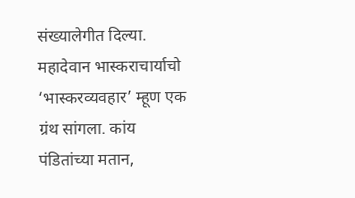संख्यालेगीत दिल्या. महादेवान भास्कराचार्याचो ‘भास्करव्यवहार’ म्हूण एक ग्रंथ सांगला. कांय पंडितांच्या मतान,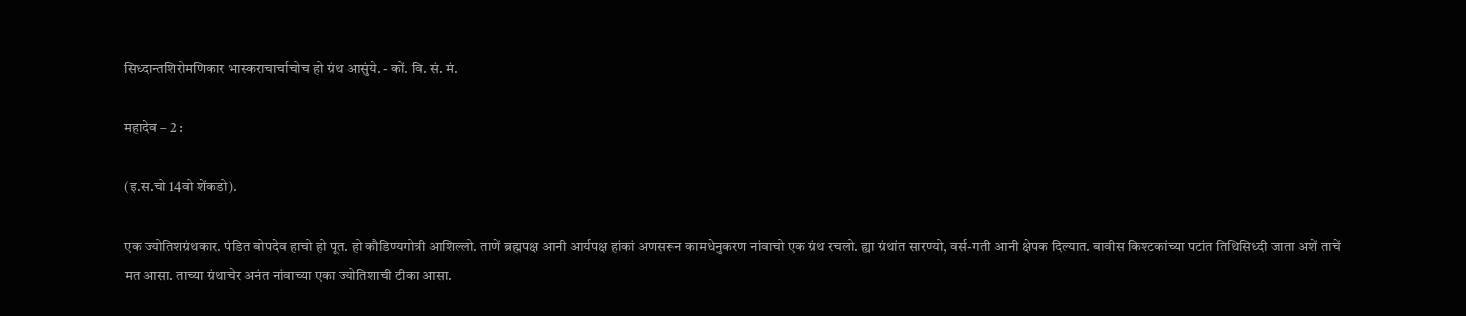सिध्दान्तशिरोमणिकार भास्कराचार्चाचोच हो ग्रंथ आसुंये. - कों. वि. सं. मं.

महादेव – 2 :

(इ.स.चो 14वो शेंकडो).

एक ज्योतिशग्रंथकार. पंडित बोपदेव हाचो हो पूत. हो कौडिण्यगोत्री आशिल्लो. ताणें ब्रह्मपक्ष आनी आर्यपक्ष हांकां अणसरून कामधेनुकरण नांवाचो एक ग्रंथ रचलो. ह्या ग्रंथांत सारण्यो, वर्स-गती आनी क्षेपक दिल्यात. बावीस किश्टकांच्या पटांत तिथिसिध्दी जाता अशें ताचें मत आसा. ताच्या ग्रंथाचेर अनंत नांवाच्या एका ज्योतिशाची टीका आसा.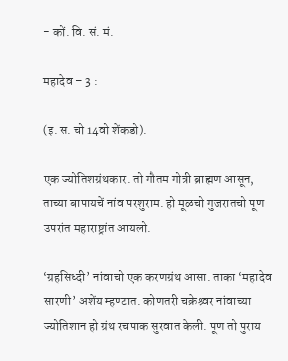- कों. वि. सं. मं.

महादेव – 3 :

(इ. स. चो 14वो शेंकडो).

एक ज्योतिशग्रंथकार. तो गौतम गोत्री ब्राह्मण आसून, ताच्या बापायचें नांव परशुराम. हो मूळचो गुजरातचो पूण उपरांत महाराष्ट्रांत आयलो.

‘ग्रहसिध्दी’ नांवाचो एक करणग्रंथ आसा. ताका ‘महादेव सारणी’ अशेंय म्हण्टात. कोणतरी चक्रेश्र्वर नांवाच्या ज्योतिशान हो ग्रंथ रचपाक सुरवात केली. पूण तो पुराय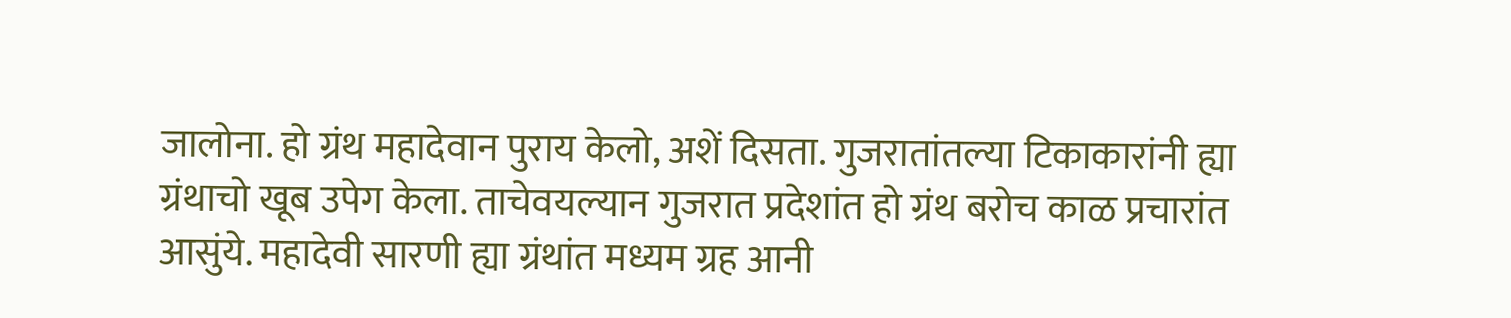जालोना. हो ग्रंथ महादेवान पुराय केलो, अशें दिसता. गुजरातांतल्या टिकाकारांनी ह्या ग्रंथाचो खूब उपेग केला. ताचेवयल्यान गुजरात प्रदेशांत हो ग्रंथ बरोच काळ प्रचारांत आसुंये. महादेवी सारणी ह्या ग्रंथांत मध्यम ग्रह आनी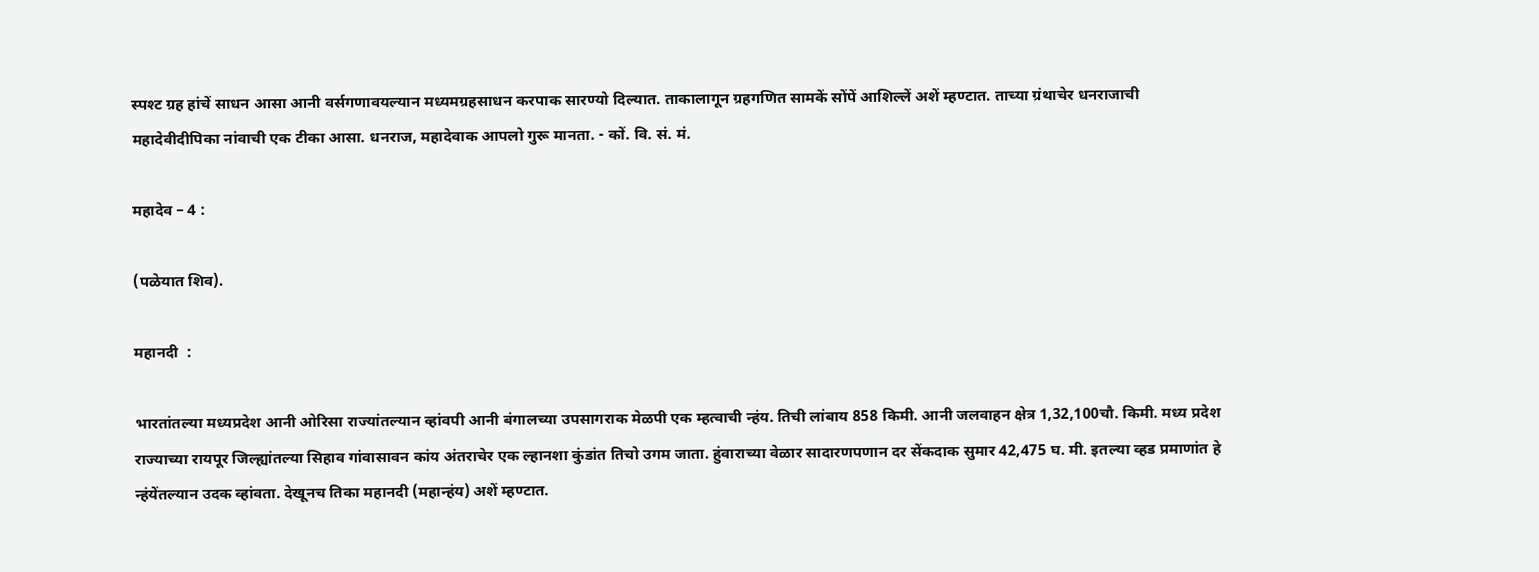स्पश्ट ग्रह हांचें साधन आसा आनी वर्सगणावयल्यान मध्यमग्रहसाधन करपाक सारण्यो दिल्यात. ताकालागून ग्रहगणित सामकें सोंपें आशिल्लें अशें म्हण्टात. ताच्या ग्रंथाचेर धनराजाची महादेवीदीपिका नांवाची एक टीका आसा. धनराज, महादेवाक आपलो गुरू मानता. - कों. वि. सं. मं.

महादेव – 4 :

(पळेयात शिव).

महानदी  :

भारतांतल्या मध्यप्रदेश आनी ओरिसा राज्यांतल्यान व्हांवपी आनी बंगालच्या उपसागराक मेळपी एक म्हत्वाची न्हंय. तिची लांबाय 858 किमी. आनी जलवाहन क्षेत्र 1,32,100चौ. किमी. मध्य प्रदेश राज्याच्या रायपूर जिल्ह्यांतल्या सिहाव गांवासावन कांय अंतराचेर एक ल्हानशा कुंडांत तिचो उगम जाता. हुंवाराच्या वेळार सादारणपणान दर सेंकदाक सुमार 42,475 घ. मी. इतल्या व्हड प्रमाणांत हे न्हंयेंतल्यान उदक व्हांवता. देखूनच तिका महानदी (महान्हंय) अशें म्हण्टात.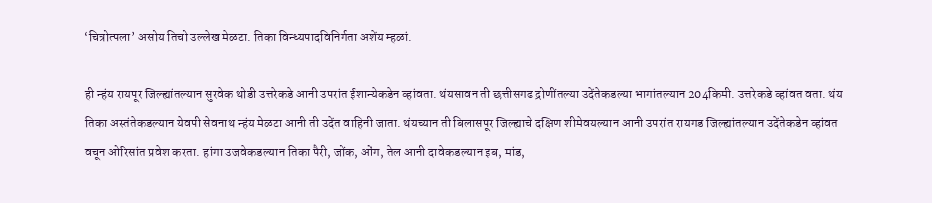‘चित्रोत्पला’ असोय तिचो उल्लेख मेळटा. तिका विन्ध्यपादविनिर्गता अशेंय म्हळां.

ही न्हंय रायपूर जिल्ह्यांतल्यान सुरवेक थोडी उत्तरेकडे आनी उपरांत ईशान्येकडेन व्हांवता. थंयसावन ती छत्तीसगढ द्रोणींतल्या उदेंतेकडल्या भागांतल्यान 204किमी. उत्तरेकडे व्हांवत वता. थंय तिका अस्तंतेकडल्यान येवपी सेवनाथ न्हंय मेळटा आनी ती उदेंत वाहिनी जाता. थंयच्यान ती बिलासपूर जिल्ह्याचे दक्षिण शीमेवयल्यान आनी उपरांत रायगड जिल्ह्यांतल्यान उदेंतेकडेन व्हांवत वचून ओरिसांत प्रवेश करता. हांगा उजवेकडल्यान तिका पैरी, जोंक, ओंग, तेल आनी दावेकडल्यान इब, मांड,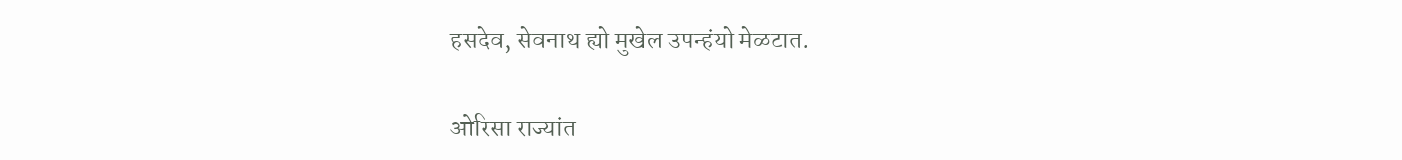हसदेव, सेवनाथ ह्यो मुखेल उपन्हंयो मेळटात.

ओरिसा राज्यांत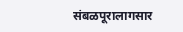संबळपूरालागसार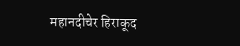महानदीचेर हिराकूद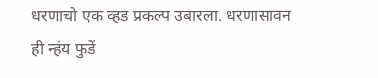धरणाचो एक व्हड प्रकल्प उबारला. धरणासावन ही न्हंय फुडें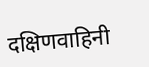दक्षिणवाहिनी